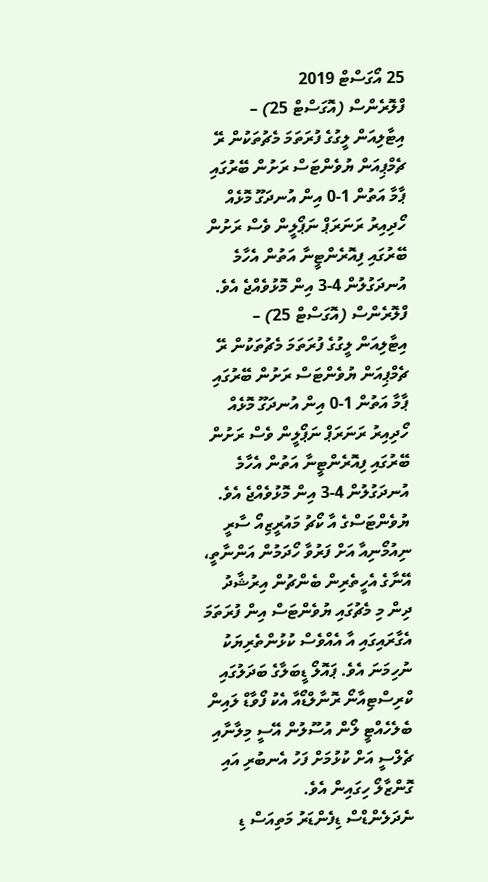25 އޯގަސްޓް 2019
ފްލޮރެންސް (އޮގަސްޓް 25) – އިޓާލިއަން ލީގުގެ ފުރަތަމަ މެޗުތަކުން ރޭ ޗެމްޕިއަން ޔުވެންޓަސް ރަށުން ބޭރުގައި ޕާމާ އަތުން 1-0 އިން އުނދަގޫ މޮޅެއް ހޯދިއިރު ރަނަރަޕް ނަޕޯލީން ވެސް ރަށުން ބޭރުގައި ފިއޮރެންޓީނާ އަތުން އެހާމެ އުނދަގުލުން 4-3 އިން މޮޅުވެއްޖެ އެވެ.
ފްލޮރެންސް (އޮގަސްޓް 25) – އިޓާލިއަން ލީގުގެ ފުރަތަމަ މެޗުތަކުން ރޭ ޗެމްޕިއަން ޔުވެންޓަސް ރަށުން ބޭރުގައި ޕާމާ އަތުން 1-0 އިން އުނދަގޫ މޮޅެއް ހޯދިއިރު ރަނަރަޕް ނަޕޯލީން ވެސް ރަށުން ބޭރުގައި ފިއޮރެންޓީނާ އަތުން އެހާމެ އުނދަގުލުން 4-3 އިން މޮޅުވެއްޖެ އެވެ.
ޔުވެންޓަސްގެ އާ ކޯޗު މައުރީޒިއޯ ސާރީ ނިއުމޯނިއާ އަށް ފަރުވާ ހޯދަމުން އަންނާތީ، އޭނާގެ އެހީތެރިން ބެންޗުން އިރުޝާދު ދިން މި މެޗުގައި ޔުވެންޓަސް އިން ފުރަތަމަ އެގާރައިގައި އާ އެއްވެސް ކުޅުންތެރިޔަކު ނުހިމަނަ އެވެ. ޕައޮލޯ ޑީބަލާގެ ބަދަލުގައި ކްރިސްޓިއާނޯ ރޮނާލްޑޯއާ އެކު ފޯވާޑް ލައިން ބެލެހެއްޓީ ލޯން އުސޫލުން އޭސީ މިލާނާއި ޗެލްސީ އަށް ކުޅުމަށް ފަހު އެނބުރި އައި ގޮންޒާލޯ ހިގައިން އެވެ.
ނެދަލެންޑްސް ޑިފެންޑަރު މަތިއަސް ޑި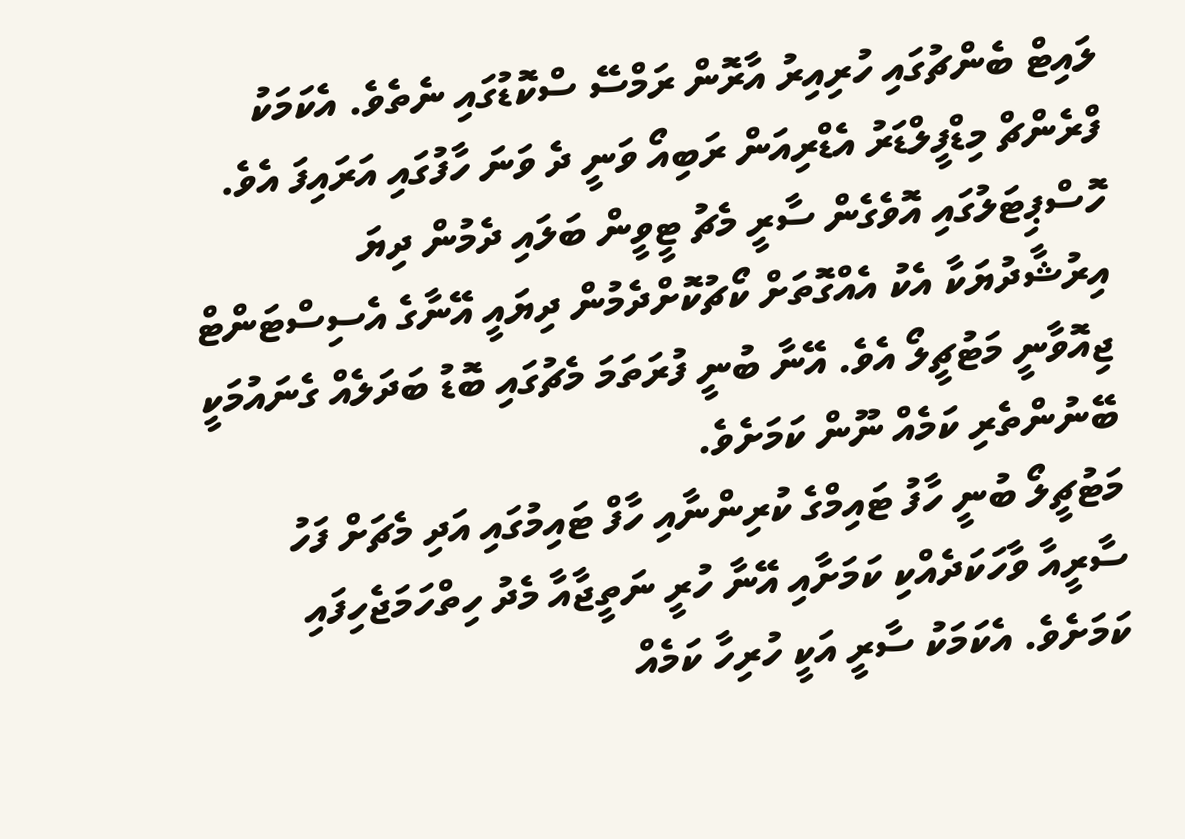ލައިޓް ބެންޗުގައި ހުރިއިރު އާރޮން ރަމްސޭ ސްކޮޑުގައި ނެތެވެ. އެކަމަކު ފްރެންޗް މިޑްފީލްޑަރު އެޑްރިއަން ރަބިއޯ ވަނީ ދެ ވަނަ ހާފުގައި އަރައިފަ އެވެ. ހޮސްޕިޓަލުގައި އޮވެގެން ސާރީ މެޗު ޓީވީން ބަލައި ދެމުން ދިޔަ އިރުޝާދުޔަކާ އެކު އެއްގޮތަށް ކޯޗުކޮށްދެމުން ދިޔައީ އޭނާގެ އެސިސްޓަންޓް ޖިއޮވާނީ މަޓުޗީލޯ އެވެ. އޭނާ ބުނީ ފުރަތަމަ މެޗުގައި ބޮޑު ބަދަލެއް ގެނައުމަކީ ބޭނުންތެރި ކަމެއް ނޫން ކަމަށެވެ.
މަޓުޗީލޯ ބުނީ ހާފު ޓައިމްގެ ކުރިންނާއި ހާފް ޓައިމުގައި އަދި މެޗަށް ފަހު ސާރީއާ ވާހަކަދެއްކި ކަމަށާއި އޭނާ ހުރީ ނަތީޖާއާ މެދު ހިތްހަމަޖެހިފައި ކަމަށެވެ. އެކަމަކު ސާރީ އަކީ ހުރިހާ ކަމެއް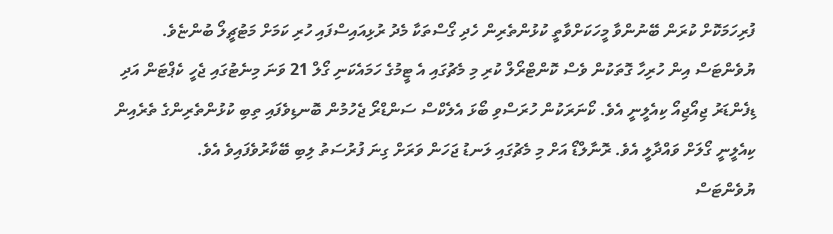ފުރިހަމަކޮށް ކުރަން ބޭނުންވާ މީހަކަށްވާތީ ކުޅުންތެރިން ހެދި ގޯސްތަކާ މެދު ރުޅިއައިސްފައި ހުރި ކަމަށް މަޓުޗީލޯ ބުންޏެވެ.
ޔުވެންޓަސް އިން ހުރިހާ ގޮތަކުން ވެސް ކޮންޓްރޯލް ކުރި މި މެޗުގައި އެ ޓީމުގެ ހަމައެކަނި ގޯލް 21 ވަނަ މިނެޓުގައި ޖެހީ ކެޕްޓަން އަދި ޑިފެންޑަރު ޖިއޯޖިއޯ ކިއެލީނީ އެވެ. ކޯނަރަކުން ހުރަސްވި ބޯޅަ އެލެކްސް ސަންޑްރޯ ޖެހުމުން ބޮނޑިވެފައި ތިބި ކުޅުންތެރިންގެ ތެރެއިން ކިއެލީނީ ގޯލަށް ވައްދާލީ އެވެ. ރޮނާލްޑޯ އަށް މި މެޗުގައި ލަނޑު ޖަހަން ވަރަށް ގިނަ ފުރުސަތު ލިބި ބޭކާރުވެފައިވެ އެވެ.
ޔުވެންޓަސް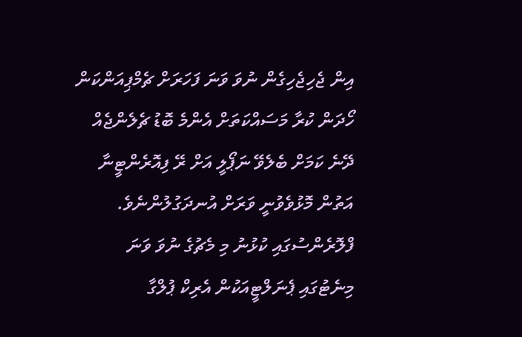އިން ޖެހިޖެހިގެން ނުވަ ވަނަ ފަހަރަށް ޗެމްޕިއަންކަން ހޯދަން ކުރާ މަސައްކަތަށް އެންމެ ބޮޑު ޗެލެންޖެއް ދޭނެ ކަމަށް ބެލެވޭ ނަޕޯލީ އަށް ރޭ ފިއޮރެންޓީނާ އަތުން މޮޅުވެވުނީ ވަރަށް އުނދަގުލުންނެވެ. ފްލޮރެންސުގައި ކުޅުނު މި މެޗުގެ ނުވަ ވަނަ މިނެޓުގައި ޕެނަލްޓީއަކުން އެރިކް ޕުލްގާ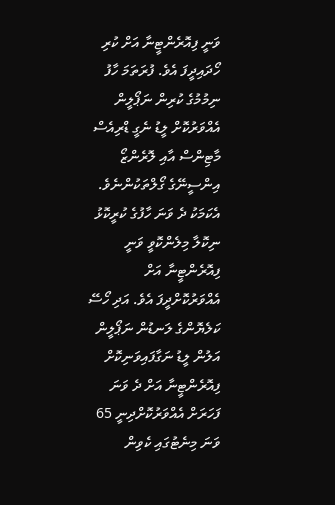ވަނީ ފިއޮރެންޓީނާ އަށް ކުރި ހޯދައިދީފަ އެވެ. ފުރަތަމަ ހާފު ނިމުމުގެ ކުރިން ނަޕޯލީން އެއްވަރުކޮށް ލީޑު ނެގީ ޑްރިއެސް މާޓިންސް އާއި ލޮރެންޒޯ އިންސީނޭގެ ގޯލްތަކުންނެވެ. އެކަމަކު ދެ ވަނަ ހާފުގެ ކުރީކޮޅު ނިކޮލާ މިލެންކޮވީ ވަނީ ފިއޮރެންޓީނާ އަށް އެއްވަރުކޮށްދީފަ އެވެ. އަދި ހޯސޭ ކަލެޔޮންގެ ލަނޑުން ނަޕޯލީން އަލުން ލީޑު ނަގާފައިވަނިކޮށް ފިއޮރެންޓީނާ އަށް ދެ ވަނަ ފަހަރަށް އެއްވަރުކޮށްދިނީ 65 ވަނަ މިނެޓުގައި ކެވިން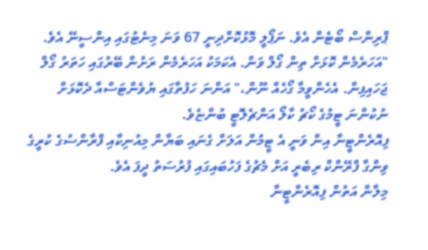ޕްރިންސް ބޯޓެން އެވެ. ނަޕޯލީ މޮޅުކޮށްދިނީ 67 ވަނަ މިނެޓުގައި އިންސީނޭ އެވެ.
"އަހަރެމެން ކޮޅަށް ތިން ގޯލް ވަން. އެކަމަކު އަހަރެމެން ރަށުން ބޭރުގައި ހަތަރު ގޯލް ޖަހައިފިން. އެހެންވީމާ ގޯހެއް ނޫން،" އަންނަ ހަފުތާގައި ޔުވެންޓަސްއާ ދެކޮޅަށް ނުކުންނަ ޓީމުގެ ކޯޗު ކާލޯ އަންޗެލޮޓީ ބުންޏެވެ.
ފިއޮރެންޓީނާ އިން ވަނީ އެ ޓީމުން އަލަށް ގެނައި ބަޔާން މިއުނިކާއި ފްރާންސުގެ ކުރީގެ ވިންގާ ފްރޭންކް ރިބެރީ އަށް މެޗުގެ ފަހުބައިގައި ފުރުސަތު ދީފަ އެވެ.
މިލާން އަތުން ފިއޮރެންޓީނާ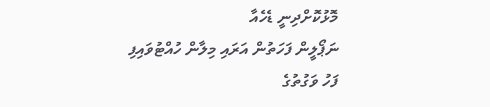މޮޅުކޮށްދިނީ ޑެހެއާ
ނަޕޯލީން ފަހަތުން އަރައި މިލާން ހުއްޓުވައިފި
ފަހު ވަގުތުގެ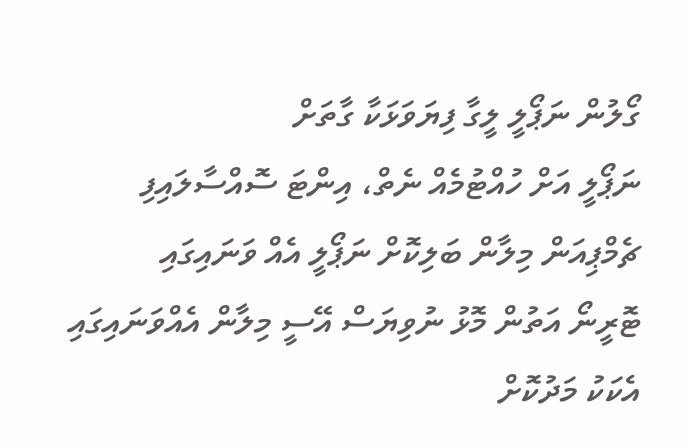ގޯލުން ނަޕޯލީ ލީގާ ފިޔަވަޅަކާ ގާތަށް
ނަޕޯލީ އަށް ހުއްޓުމެއް ނެތް، އިންޓަ ސޮއްސާލައިފި
ޗެމްޕިއަން މިލާން ބަލިކޮށް ނަޕޯލީ އެއް ވަނައިގައި
ޓޮރީނޯ އަތުން މޮޅު ނުވިޔަސް އޭސީ މިލާން އެއްވަނައިގައި
އެކަކު މަދުކޮށް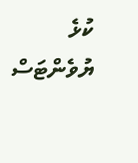ކުޅެ ޔުވެންޓަސް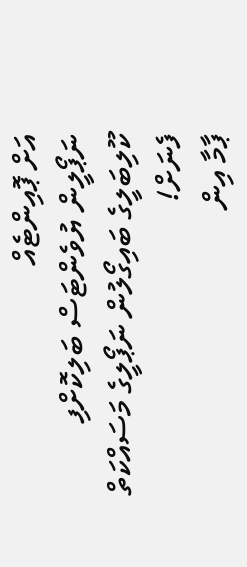އަށް ޕޮއިންޓެއް
ނަޕޯލީން ޔުވެންޓަސް ބަލިކޮށްފި
ކޫލިބަލީގެ ބައިގޯލުން ނަޕޯލީގެ މަސައްކަތް ފެނަށް!
ޕާމާ އިން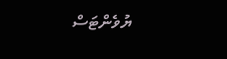ޔުވެންޓަސް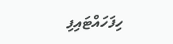ހިފަހައްޓައިފި